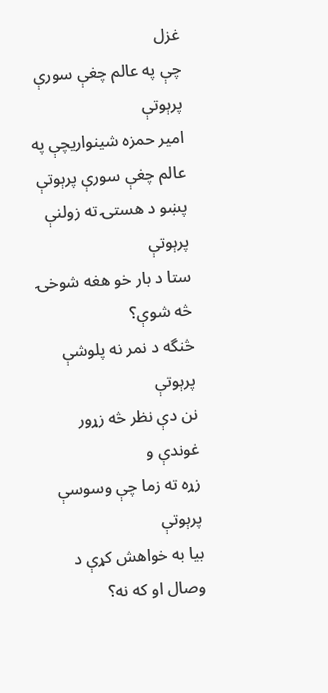غزل
چې په عالم چغې سورې پرېوتې
امیر حمزه شینواریچې په عالم چغې سورې پرېوتې
پښو د هستۍ ته زولنې پرېوتې
ستا د بار خو هغه شوخۍ څه شوې؟
څنگه د نمر نه پلوشې پرېوتې
نن دې نظر څه زړور غوندې و
زړه ته زما چې وسوسې پرېوتې
بيا به خواهش کړې د وصال او که نه؟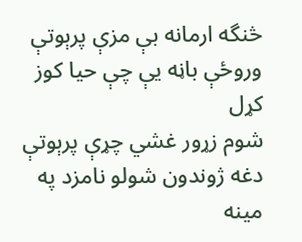څنگه ارمانه بې مزې پرېوتې
وروځې باڼه يې چې حيا کوز کړل
شوم زړور غشي چړې پرېوتې
دغه ژوندون شولو نامزد په مينه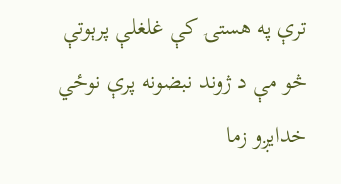ترې په هستۍ کې غلغلې پرېوتې
څو مې د ژوند نبضونه پرې نوځي
خدايږو زما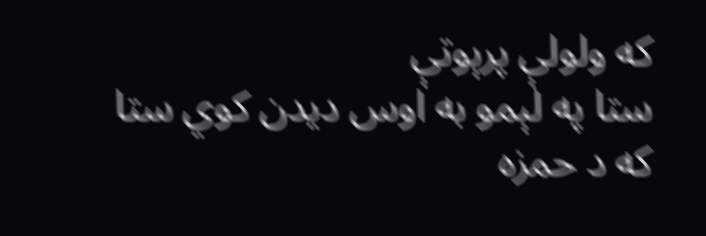که ولولې پرېوتې
ستا په لېمو به اوس ديدن کوي ستا
که د حمزه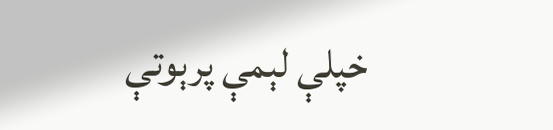خپلې لېمې پرېوتې